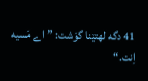41 دگه لهتێنا گوَشت: ”اے مَسیه اِنت.“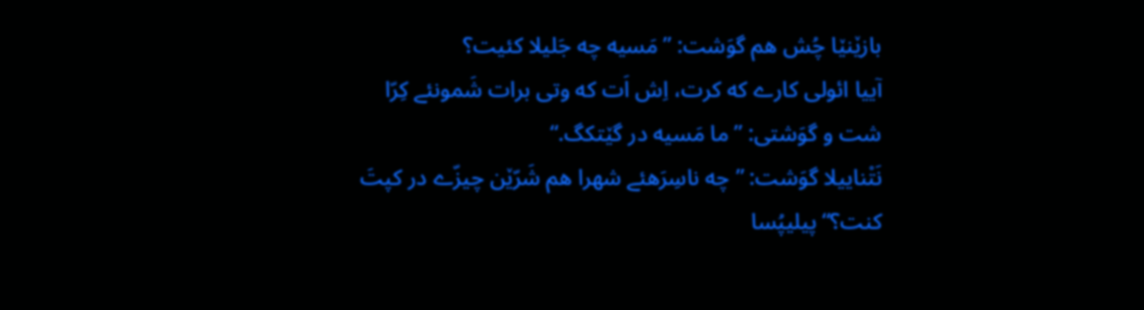بازێنێا چُش هم گوَشت: ”مَسیه چه جَلیلا کئیت؟
آییا ائولی کارے که کرت، اِش اَت که وتی برات شَمونئے کِرّا شت و گوَشتی: ”ما مَسیه در گێتکگ.“
نَتْناییلا گوَشت: ”چه ناسِرَهئے شهرا هم شَرّێن چیزّے در کپتَ کنت؟“ پیلیپُسا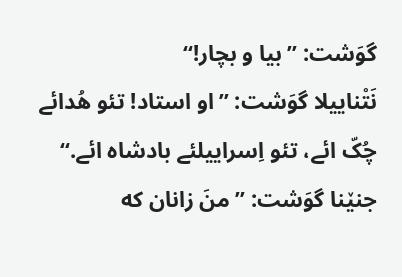گوَشت: ”بیا و بچار!“
نَتْناییلا گوَشت: ”او استاد! تئو هُدائے چُکّ ائے، تئو اِسراییلئے بادشاه ائے.“
جنێنا گوَشت: ”منَ زانان که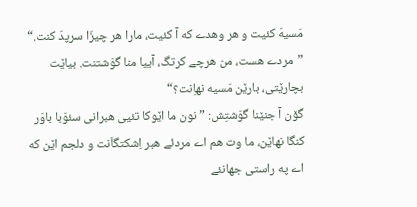مَسیهَ کئیت و هر وهدے که آ کئیت، مارا هر چیزّا سرپدَ کنت.“
”مردے هست، من هرچے کرتگ، آییا منا گوَشتنت. بیاێت بچارێتی، بارێن مَسیه نهاِنت؟“
گۆن آ جنێنا گوَشتِش: ”نون ما اێوکا تئیی هبرانی سئوَبا باوَر کنگا نهاێن، ما وت هم اے مردئے هبر اِشکتگاَنت و دلجم اێن که اے په راستی جهانئے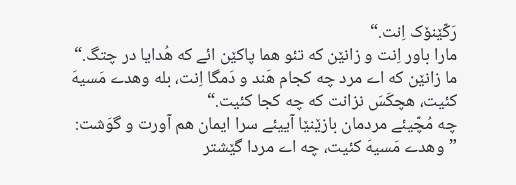رَکّێنۆک اِنت.“
مارا باور اِنت و زانێن که تئو هما پاکێن ائے که هُدایا در چتگ.“
ما زانێن که اے مرد چه کجام هَند و دَمگا اِنت، بله وهدے مَسیهَ کئیت، هچکَسَ نزانت که چه کجا کئیت.“
چه مُچّیئے مردمان بازێنێا آییئے سرا ایمان هم آورت و گوَشت: ”وهدے مَسیهَ کئیت، چه اے مردا گێشتر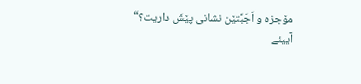مۆجزه و اَجَبَّتێن نشانی پێشَ داریت؟“
آییئے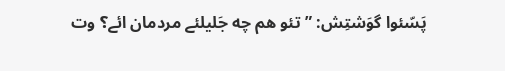پَسّئوا گوَشتِش: ”تئو هم چه جَلیلئے مردمان ائے؟ وت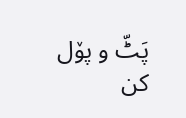پَٹّ و پۆل کن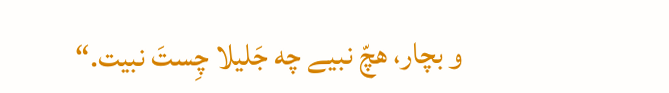و بچار، هچّ نبیے چه جَلیلا چِستَ نبیت.“